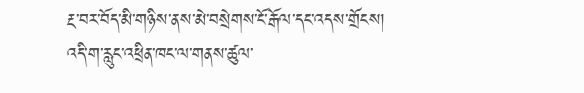རྔ་བར་བོད་མི་གཉིས་ནས་མེ་བསྲེགས་ངོ་རྒོལ་དང་འདས་གྲོངས།
འདི་ག་རླུང་འཕྲིན་ཁང་ལ་གནས་ཚུལ་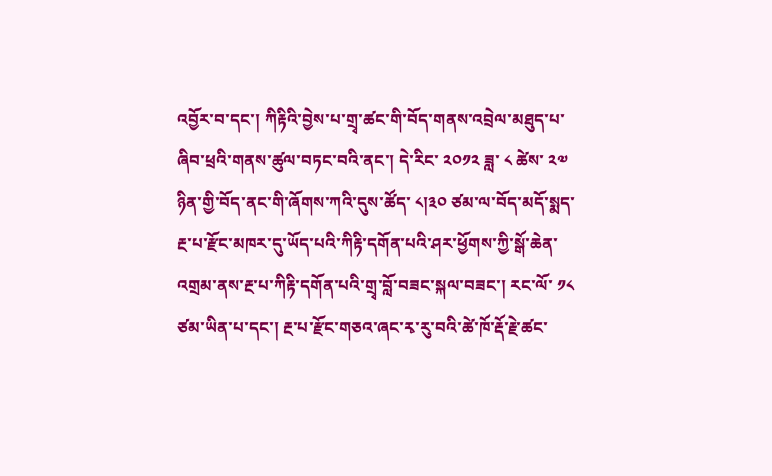འབྱོར་བ་དང་། ཀིརྟིའི་བྱེས་པ་གྲྭ་ཚང་གི་བོད་གནས་འབྲེལ་མཐུད་པ་ཞིབ་ཕྲའི་གནས་ཚུལ་བཏང་བའི་ནང་། དེ་རིང་ ༢༠༡༢ ཟླ་ ༨ ཚེས་ ༢༧ ཉིན་གྱི་བོད་ནང་གི་ཞོགས་ཀའི་དུས་ཚོད་ ༨།༣༠ ཙམ་ལ་བོད་མདོ་སྨད་རྔ་པ་རྫོང་མཁར་དུ་ཡོད་པའི་ཀིརྟི་དགོན་པའི་ཤར་ཕྱོགས་ཀྱི་སྒོ་ཆེན་འགྲམ་ནས་རྔ་པ་ཀིརྟི་དགོན་པའི་གྲྭ་བློ་བཟང་སྐལ་བཟང་། རང་ལོ་ ༡༨ ཙམ་ཡིན་པ་དང་། རྔ་པ་རྫོང་གཅའ་ཞང་རྭ་རུ་བའི་ཚེ་ཁོ་རྡོ་རྗེ་ཚང་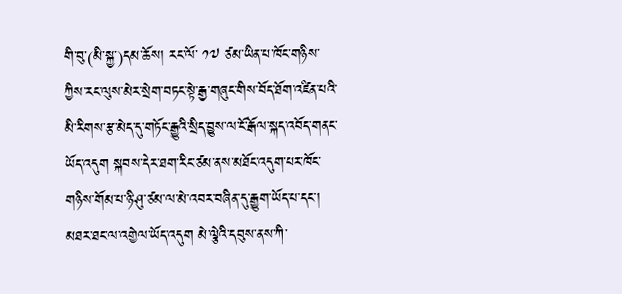གི་བུ་(མི་སྐྱ་)དམ་ཆོས། རང་ལོ་ ༡༧ ཙམ་ཡིན་པ་ཁོང་གཉིས་ཀྱིས་རང་ལུས་མེར་སྲེག་བཏང་སྟེ་རྒྱ་གཞུང་གིས་བོད་ཐོག་འཛིན་པའི་མི་རིགས་རྩ་མེད་དུ་གཏོང་རྒྱུའི་སྲིད་བྱུས་ལ་ངོ་རྒོལ་སྐད་འབོད་གནང་ཡོད་འདུག སྐབས་དེར་ཐག་རིང་ཙམ་ནས་མཐོང་འདུག་པར་ཁོང་གཉིས་གོམ་པ་ཉི་ཤུ་ཙམ་ལ་མེ་འབར་བཞིན་དུ་རྒྱུག་ཡོད་པ་དང་། མཐར་ཐང་ལ་འགྱེལ་ཡོད་འདུག མེ་ལྕེའི་དབུས་ནས་ཀི་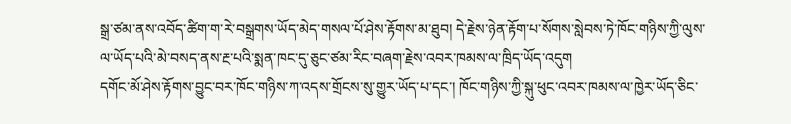སྒྲ་ཙམ་ནས་འབོད་ཚིག་ག་རེ་བསྒྲགས་ཡོད་མེད་གསལ་པོ་ཤེས་རྟོགས་མ་ཐུབ། དེ་རྗེས་ཉེན་རྟོག་པ་སོགས་སླེབས་ཏེ་ཁོང་གཉིས་ཀྱི་ལུས་ལ་ཡོད་པའི་མེ་བསད་ནས་རྔ་པའི་སྨན་ཁང་དུ་ཅུང་ཙམ་རིང་བཞག་རྗེས་འབར་ཁམས་ལ་ཁྲིད་ཡོད་འདུག
དགོང་མོ་ཤེས་རྟོགས་བྱུང་བར་ཁོང་གཉིས་ཀ་འདས་གྲོངས་སུ་གྱུར་ཡོད་པ་དང་། ཁོང་གཉིས་ཀྱི་སྐུ་ཕུང་འབར་ཁམས་ལ་ཁྱེར་ཡོད་ཅིང་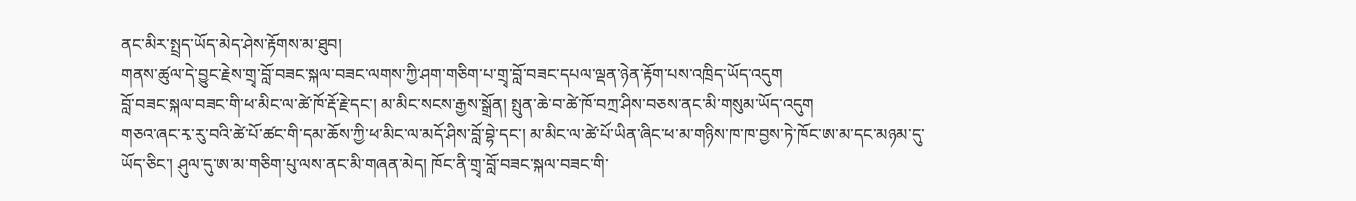ནང་མིར་སྤྲད་ཡོད་མེད་ཤེས་རྟོགས་མ་ཐུབ།
གནས་ཚུལ་དེ་བྱུང་རྗེས་གྲྭ་བློ་བཟང་སྐལ་བཟང་ལགས་ཀྱི་ཤག་གཅིག་པ་གྲྭ་བློ་བཟང་དཔལ་ལྡན་ཉེན་རྟོག་པས་འཁྲིད་ཡོད་འདུག
བློ་བཟང་སྐལ་བཟང་གི་ཕ་མིང་ལ་ཚེ་ཁོ་རྡོ་རྗེ་དང་། མ་མིང་སངས་རྒྱས་སྒྲོན། སྤུན་ཆེ་བ་ཚེ་ཁོ་བཀྲ་ཤིས་བཅས་ནང་མི་གསུམ་ཡོད་འདུག
གཅའ་ཞང་རྭ་རུ་བའི་ཚེ་པོ་ཚང་གི་དམ་ཆོས་ཀྱི་ཕ་མིང་ལ་མདོ་ཤིས་བློ་བྷེ་དང་། མ་མིང་ལ་ཚེ་པོ་ཡིན་ཞིང་ཕ་མ་གཉིས་ཁ་ཁ་བྱས་ཏེ་ཁོང་ཨ་མ་དང་མཉམ་དུ་ཡོད་ཅིང་། ཤུལ་དུ་ཨ་མ་གཅིག་པུ་ལས་ནང་མི་གཞན་མེད། ཁོང་ནི་གྲྭ་བློ་བཟང་སྐལ་བཟང་གི་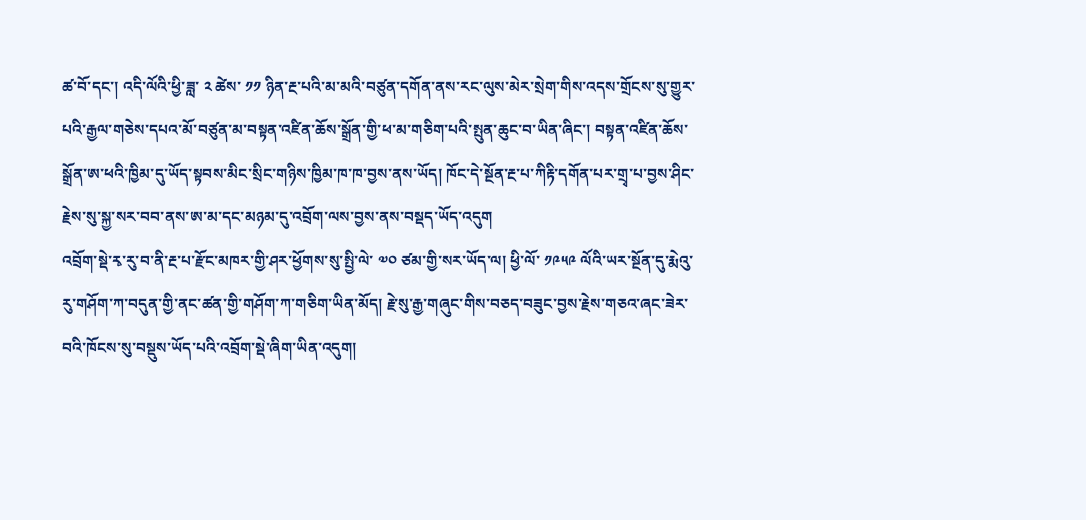ཚ་བོ་དང་། འདི་ལོའི་ཕྱི་ཟླ་ ༢ ཚེས་ ༡༡ ཉིན་རྔ་པའི་མ་མའི་བཙུན་དགོན་ནས་རང་ལུས་མེར་སྲེག་གིས་འདས་གྲོངས་སུ་གྱུར་པའི་རྒྱལ་གཅེས་དཔའ་མོ་བཙུན་མ་བསྟན་འཛིན་ཆོས་སྒྲོན་གྱི་ཕ་མ་གཅིག་པའི་སྤུན་ཆུང་བ་ཡིན་ཞིང་། བསྟན་འཛིན་ཆོས་སྒྲོན་ཨ་ཕའི་ཁྱིམ་དུ་ཡོད་སྟབས་མིང་སྲིང་གཉིས་ཁྱིམ་ཁ་ཁ་བྱས་ནས་ཡོད། ཁོང་དེ་སྔོན་རྔ་པ་ཀིརྟི་དགོན་པར་གྲྭ་པ་བྱས་ཤིང་རྗེས་སུ་སྐྱ་སར་བབ་ནས་ཨ་མ་དང་མཉམ་དུ་འབྲོག་ལས་བྱས་ནས་བསྡད་ཡོད་འདུག
འབྲོག་སྡེ་རྭ་རུ་བ་ནི་རྔ་པ་རྫོང་མཁར་གྱི་ཤར་ཕྱོགས་སུ་སྤྱི་ལེ་ ༧༠ ཙམ་གྱི་སར་ཡོད་ལ། ཕྱི་ལོ་ ༡༩༥༩ ལོའི་ཡར་སྔོན་དུ་རྨེའུ་རུ་གཤོག་ཀ་བདུན་གྱི་ནང་ཚན་གྱི་གཤོག་ཀ་གཅིག་ཡིན་མོད། རྗེ་སུ་རྒྱ་གཞུང་གིས་བཅད་བཟུང་བྱས་རྗེས་གཅའ་ཞང་ཟེར་བའི་ཁོངས་སུ་བསྡུས་ཡོད་པའི་འབྲོག་སྡེ་ཞིག་ཡིན་འདུག།